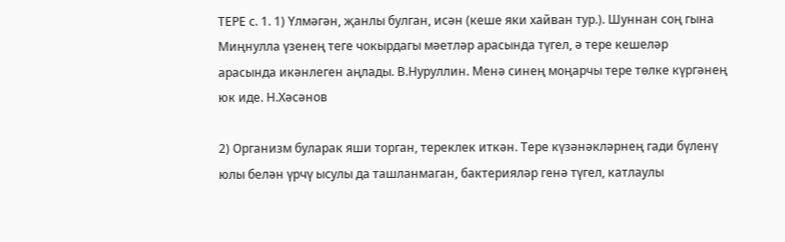ТЕРЕ с. 1. 1) Үлмәгән, җанлы булган, исән (кеше яки хайван тур.). Шуннан соң гына Миңнулла үзенең теге чокырдагы мәетләр арасында түгел, ә тере кешеләр арасында икәнлеген аңлады. В.Нуруллин. Менә синең моңарчы тере төлке күргәнең юк иде. Н.Хәсәнов

2) Организм буларак яши торган, тереклек иткән. Тере күзәнәкләрнең гади бүленү юлы белән үрчү ысулы да ташланмаган, бактерияләр генә түгел, катлаулы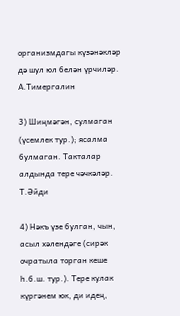организмдагы күзәнәкләр дә шул юл белән үрчиләр. А.Тимергалин

3) Шиңмәгән, сулмаган (үсемлек тур.); ясалма булмаган. Такталар алдында тере чәчкәләр. Т.Әйди

4) Нәкъ үзе булган, чын, асыл хәлендәге (сирәк очратыла торган кеше һ.б.ш. тур.). Тере кулак күргәнем юк, ди идең,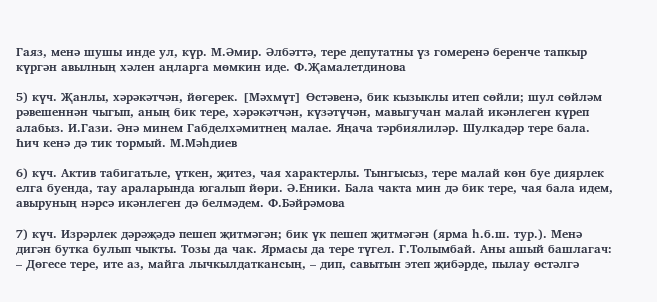Гаяз, менә шушы инде ул, күр. М.Әмир. Әлбәттә, тере депутатны үз гомеренә беренче тапкыр күргән авылның хәлен аңларга мөмкин иде. Ф.Җамалетдинова

5) күч. Җанлы, хәрәкәтчән, йөгерек. [Мәхмүт] Өстәвенә, бик кызыклы итеп сөйли; шул сөйләм рәвешеннән чыгып, аның бик тере, хәрәкәтчән, күзәтүчән, мавыгучан малай икәнлеген күреп алабыз. И.Гази. Әнә минем Габделхәмитнең малае. Яңача тәрбиялиләр. Шулкадәр тере бала. Һич кенә дә тик тормый. М.Мәһдиев

6) күч. Актив табигатьле, үткен, җитез, чая характерлы. Тынгысыз, тере малай көн буе диярлек елга буенда, тау араларында югалып йөри. Ә.Еники. Бала чакта мин дә бик тере, чая бала идем, авыруның нәрсә икәнлеген дә белмәдем. Ф.Бәйрәмова

7) күч. Изрәрлек дәрәҗәдә пешеп җитмәгән; бик үк пешеп җитмәгән (ярма һ.б.ш. тур.). Менә дигән бутка булып чыкты. Тозы да чак. Ярмасы да тере түгел. Г.Толымбай. Аны ашый башлагач: – Дөгесе тере, ите аз, майга лычкылдаткансың, – дип, савытын этеп җибәрде, пылау өстәлгә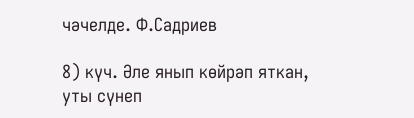чәчелде. Ф.Садриев

8) күч. Әле янып көйрәп яткан, уты сүнеп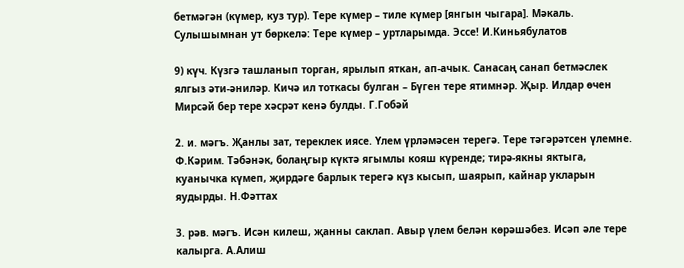бетмәгән (күмер, куз тур). Тере күмер – тиле күмер [янгын чыгара]. Мәкаль. Сулышымнан ут бөркелә: Тере күмер – уртларымда. Эссе! И.Киньябулатов

9) күч. Күзгә ташланып торган, ярылып яткан, ап-ачык. Санасаң санап бетмәслек ялгыз әти-әниләр. Кичә ил тоткасы булган – Бүген тере ятимнәр. Җыр. Илдар өчен Мирсәй бер тере хәсрәт кенә булды. Г.Гобәй

2. и. мәгъ. Җанлы зат, тереклек иясе. Үлем үрләмәсен терегә. Тере тәгәрәтсен үлемне. Ф.Кәрим. Тәбәнәк, болаңгыр күктә ягымлы кояш күренде; тирә-якны яктыга, куанычка күмеп, җирдәге барлык терегә күз кысып, шаярып, кайнар укларын яудырды. Н.Фәттах

3. рәв. мәгъ. Исән килеш, җанны саклап. Авыр үлем белән көрәшәбез. Исәп әле тере калырга. А.Алиш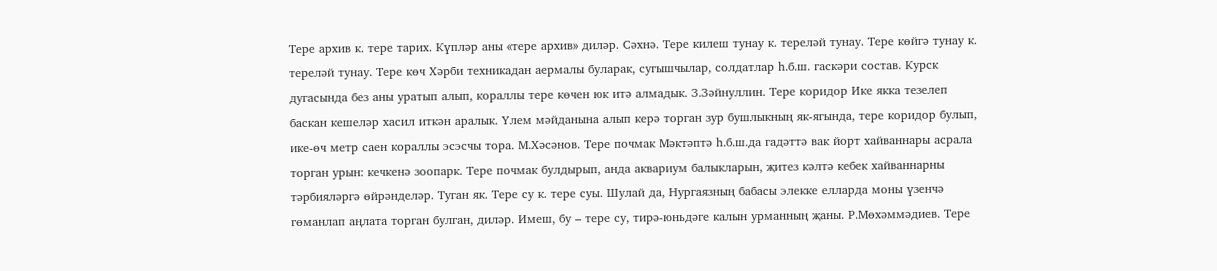Тере архив к. тере тарих. Күпләр аны «тере архив» диләр. Сәхнә. Тере килеш тунау к. тереләй тунау. Тере көйгә тунау к. тереләй тунау. Тере көч Хәрби техникадан аермалы буларак, сугышчылар, солдатлар һ.б.ш. гаскәри состав. Курск дугасында без аны уратып алып, кораллы тере көчен юк итә алмадык. З.Зәйнуллин. Тере коридор Ике якка тезелеп баскан кешеләр хасил иткән аралык. Үлем мәйданына алып керә торган зур бушлыкның як-ягында, тере коридор булып, ике-өч метр саен кораллы эсэсчы тора. М.Хәсәнов. Тере почмак Мәктәптә һ.б.ш.да гадәттә вак йорт хайваннары асрала торган урын: кечкенә зоопарк. Тере почмак булдырып, анда аквариум балыкларын, җитез кәлтә кебек хайваннарны тәрбияләргә өйрәнделәр. Туган як. Тере су к. тере суы. Шулай да, Нургаязның бабасы элекке елларда моны үзенчә гөманлап аңлата торган булган, диләр. Имеш, бу – тере су, тирә-юньдәге калын урманның җаны. Р.Мөхәммәдиев. Тере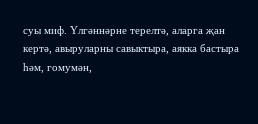суы миф. Үлгәннәрне терелтә, аларга җан кертә, авыруларны савыктыра, аякка бастыра һәм, гомумән,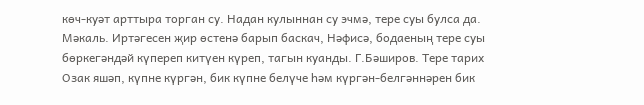көч-куәт арттыра торган су. Надан кулыннан су эчмә, тере суы булса да. Мәкаль. Иртәгесен җир өстенә барып баскач, Нәфисә, бодаеның тере суы бөркегәндәй күпереп китүен күреп, тагын куанды. Г.Бәширов. Тере тарих Озак яшәп, күпне күргән, бик күпне белүче һәм күргән-белгәннәрен бик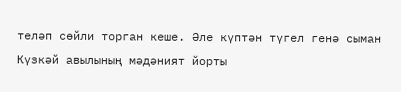теләп сөйли торган кеше. Әле күптән түгел генә сыман Күзкәй авылының мәдәният йорты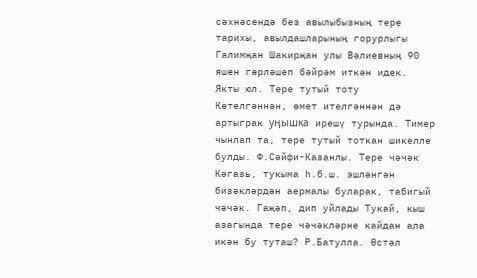сәхнәсендә без авылыбызның тере тарихы, авылдашларының горурлыгы Галимҗан Шакирҗан улы Вәлиевның 90 яшен гөрләшеп бәйрәм иткән идек. Якты юл. Тере тутый тоту Көтелгәннән, өмет ителгәннән дә артыграк уӊышка ирешү турында. Тимер чынлап та, тере тутый тоткан шикелле булды. Ф.Сәйфи-Казанлы. Тере чәчәк Кәгазь, тукыма һ.б.ш. эшләнгән бизәкләрдән аермалы буларак, табигый чәчәк. Гаҗәп, дип уйлады Тукай, кыш азагында тере чәчәкләрне кайдан ала икән бу туташ? Р.Батулла. Өстәл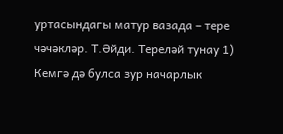уртасындагы матур вазада – тере чәчәкләр. Т.Әйди. Тереләй тунау 1) Кемгә дә булса зур начарлык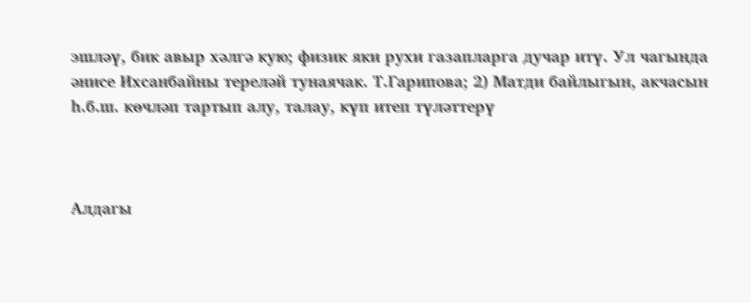эшләү, бик авыр хәлгә кую; физик яки рухи газапларга дучар итү. Ул чагында әнисе Ихсанбайны тереләй тунаячак. Т.Гарипова; 2) Матди байлыгын, акчасын һ.б.ш. көчләп тартып алу, талау, күп итеп түләттерү



Алдагы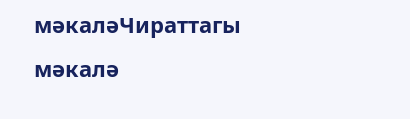мәкаләЧираттагы мәкалә